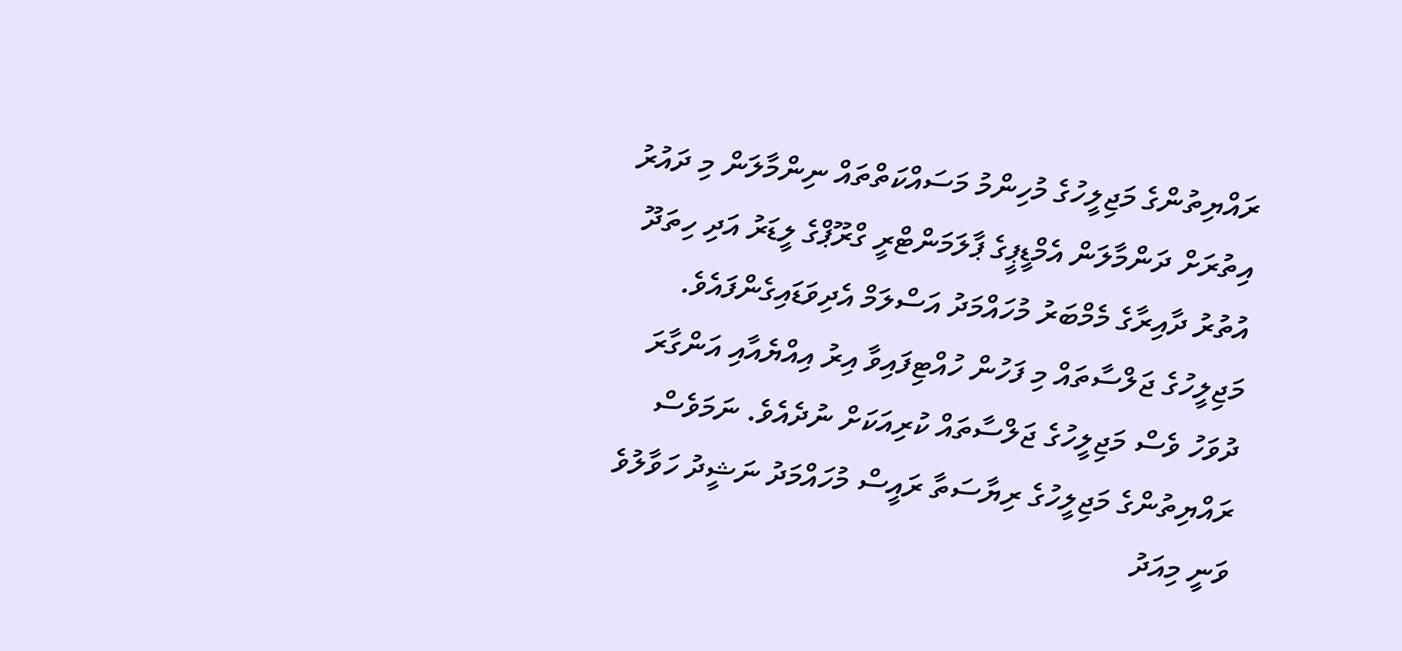ރައްޔިތުންގެ މަޖިލީހުގެ މުހިންމު މަސައްކަތްތައް ނިންމާލަން މި ދައުރު އިތުރަށް ދަންމާލަން އެމްޑީޕީގެ ޕާލަމަންޓްރީ ގްރޫޕްގެ ލީޑަރު އަދި ހިތަދޫ އުތުރު ދާއިރާގެ މެމްބަރު މުހައްމަދު އަސްލަމް އެދިވަޑައިގެންފައެވެ.
މަޖިލީހުގެ ޖަލްސާތައް މި ފަހުން ހުއްޓިފައިވާ އިރު އިއްޔެއާއި އަންގާރަ ދުވަހު ވެސް މަޖިލީހުގެ ޖަލްސާތައް ކުރިއަކަށް ނުދެއެވެ. ނަމަވެސް ރައްޔިތުންގެ މަޖިލީހުގެ ރިޔާސަތާ ރައީސް މުހައްމަދު ނަޝީދު ހަވާލުވެ ވަނީ މިއަދު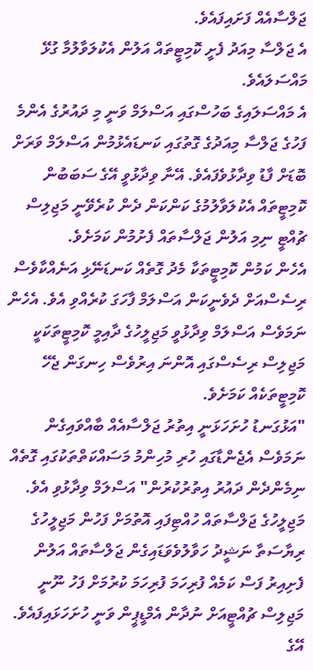ޖަލްސާއެއް ފަށައިފައެވެ.
އެ ޖަލްސާ މިއަދު ފެށީ ކޮމިޓީތައް އަލުން އެކުލަވާލުމާ ގުޅޭ މައްސަލައެވެ.
އެ މައްސަލައިގެ ބަހުސްގައި އަސްލަމް ވަނީ މި ދައުރުގެ އެންމެ ފަހުގެ ޖަލްސާ މިއަދުގެ ގޮތުގައި ކަނޑައެޅުމުން އަސްލަމް ވަރަށް ބޮޑަށް ފާޑު ވިދާޅުވެފައެވެ. އޭނާ ވިދާޅުވީ އޭގެ ސަބަބުން ކޮމިޓީތައް އެކުލަވާލުމުގެ ކަންކަން ދެން ކުރެވޭނީ މަޖިލިސް ޗުއްޓީ ނިމި އަލުން ޖަލްސާތައް ފެށުމުން ކަމަށެވެ.
އެހެން ކަމުން ކޮމިޓީތަކާ މެދު ގޮތެއް ކަނޑަނޭޅި އަނެއްކާވެސް ރިސެސްއަށް ދެވެނީކަން އަސްލަމް ފާހަގަ ކުރެއްވި އެވެ. އެހެން ނަމަވެސް އަސްލަމް ވިދާޅުވީ މަޖިލީހުގެ ދާއިމީ ކޮމިޓީތަކަކީ މަޖިލިސް ރިސެސްގައި އޮންނަ އިރުވެސް ހިނގަން ޖެހޭ ކޮމިޓީތަކެއް ކަމަށެވެ.
"އަޅުގަނޑު ހުށަހަޅަނީ އިތުރު ޖަލްސާއެއް ބާއްވައިގެން ނަމަވެސް އެޖެންޑާގައި ހުރި މުހިންމު މަސައްކަތްތަކުގައި ގޮތެއް ނިމެންދެން ދައުރު އިތުރުކުރުން" އަސްލަމް ވިދާޅުވި އެވެ.
މަޖިލީހުގެ ޖަލްސާތައް ހުއްޓިފައި އޮތުމަށް ފަހުން މަޖިލީހުގެ ރިޔާސަތާ ނަޝީދު ހަވާލުވެވަޑައިގެން ޖަލްސާތައް އަލުން ފެށިއިރު ފަސް ކަމެއް ފުރިހަމަ ފުރިހަމަ ކުރުމަށް ފަހު ނޫނީ މަޖިލިސް ޗުއްޓީއަށް ނުދާން އެމްޑީޕީން ވަނީ ހުށަހަޅައިފައެވެ.
އޭގެ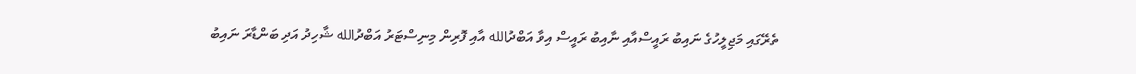ތެރޭގައި މަޖިލީހުގެ ނައިބު ރައީސްއާއި ނާއިބު ރައީސް އިވާ އަބްދުالله އާއި ފޮރިން މިނިސްޓަރު އަބްދުالله ޝާހިދު އަދި ބަންޑާރަ ނައިބު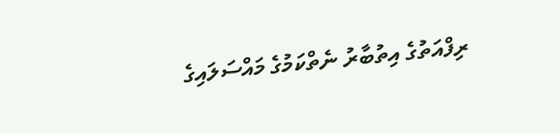ރިފްއަތުގެ އިތުބާރު ނެތްކަމުގެ މައްސަލައިގެ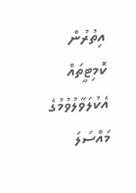އިތުރުން ކޮމިޓީތައް އެކުލަވާލުވުމުގެ މައްސަލަ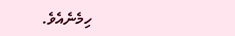ހިމެނެއެވެ.